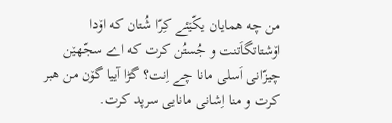من چه همایان یکّێئے کِرّا شُتان که اۆدا اۆشتاتگاَتنت و جُستُن کرت که اے سجّهێن چیزّانی اَسلی مانا چے اِنت؟ گڑا آییا گۆن من هبر کرت و منا اِشانی مانایی سرپد کرت.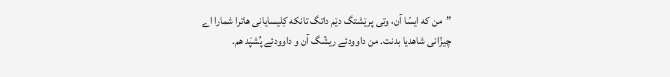”من که ایسّا آن، وتی پرێشتگ دێم داتگ تانکه کِلیسایانی هاترا شمارا اے چیزّانی شاهدیا بدنت. من داوودئے ریشّگ آن و داوودئے پُشپَد هم.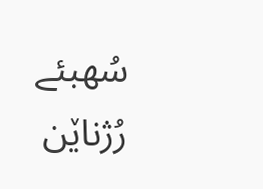سُهبئے رُژناێن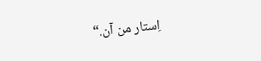اِستار من آن.“